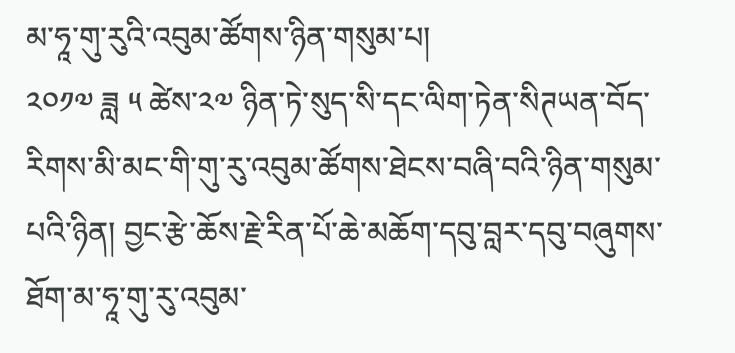མ་ཧཱ་གུ་རུའི་འབུམ་ཚོགས་ཉིན་གསུམ་པ།
༢༠༡༧ ཟླ ༥ ཚེས་༢༧ ཉིན་ཏེ་སུད་སི་དང་ལིག་ཏེན་སིཊཡན་བོད་རིགས་མི་མང་གི་གུ་རུ་འབུམ་ཚོགས་ཐེངས་བཞི་བའི་ཉིན་གསུམ་པའི་ཉིན། བྱང་རྩེ་ཆོས་རྗེ་རིན་པོ་ཆེ་མཆོག་དབུ་བླར་དབུ་བཞུགས་ཐོག་མ་ཧཱ་གུ་རུ་འབུམ་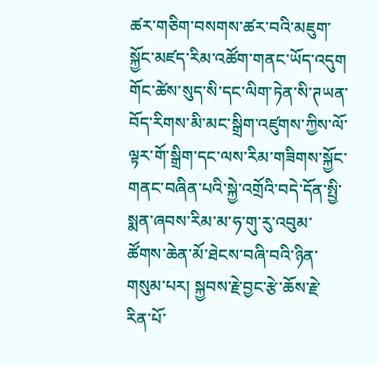ཚར་གཅིག་བསགས་ཚར་བའི་མཇུག་སྐྱོང་མཛད་རིམ་འཚོག་གནང་ཡོད་འདུག
གོང་ཚེས་སུད་སི་དང་ལིག་ཏེན་སི་ཊཡན་བོད་རིགས་མི་མང་སྒྲིག་འཛུགས་ཀྱིས་ལོ་ལྟར་གོ་སྒྲིག་དང་ལས་རིམ་གཟིགས་སྐྱོང་གནང་བཞིན་པའི་སྐྱེ་འགྲོའི་བདེ་དོན་སྤྱི་སྨན་ཞབས་རིམ་མ་ཧ་གུ་རུ་འབུམ་ཚོགས་ཆེན་མོ་ཐེངས་བཞི་བའི་ཉིན་གསུམ་པར། སྐྱབས་རྗེ་བྱང་རྩེ་ཆོས་རྗེ་རིན་པོ་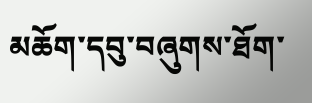མཆོག་དབུ་བཞུགས་ཐོག་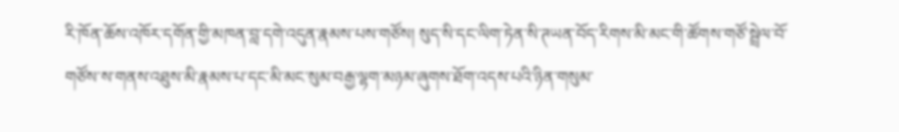རི་ཁོན་ཆོས་འཁོར་དགོན་གྱི་མཁན་བླ་དགེ་འདུན་རྣམས་པས་གཙོས། སུད་སི་དང་ལིག་ཏེན་སི་ཊཡན་བོད་རིགས་མི་མང་གི་ཚོགས་གཙོ་སྦྲེལ་བོ་གཙོས་ས་གནས་འཐུས་མི་རྣམས་པ་དང་མི་མང་སུམ་བརྒྱ་ལྷག་མཉམ་ཞུགས་ཐོག་འདས་པའི་ཉིན་གསུམ་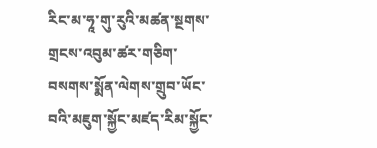རིང་མ་ཧཱ་གུ་རུའི་མཚན་སྔགས་གྲངས་འབུམ་ཚར་གཅིག་བསགས་སྨོན་ལེགས་གྲུབ་ཡོང་བའི་མཇུག་སྐྱོང་མཛད་རིམ་སྐྱོང་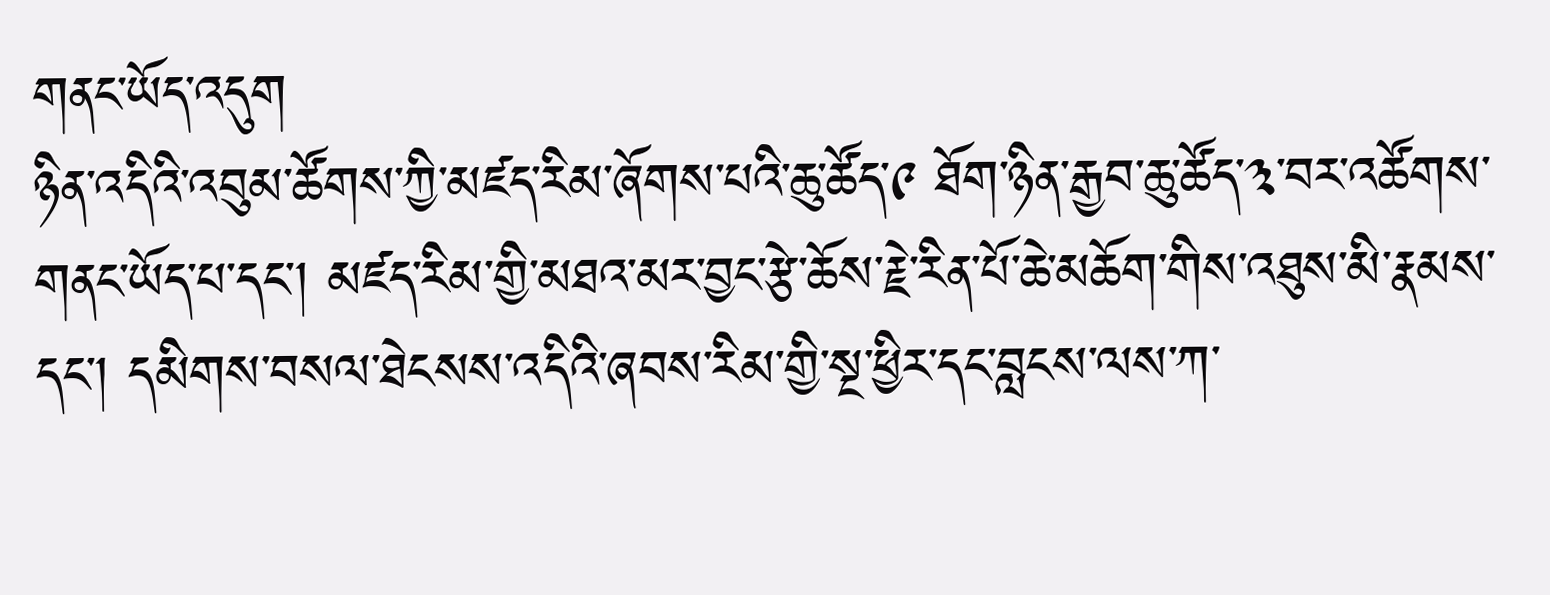གནང་ཡོད་འདུག
ཉིན་འདིའི་འབུམ་ཚོགས་ཀྱི་མཛད་རིམ་ཞོགས་པའི་ཆུ་ཚོད་༩ ཐོག་ཉིན་རྒྱབ་ཆུ་ཚོད་༣་བར་འཚོགས་གནང་ཡོད་པ་དང་། མཛད་རིམ་གྱི་མཐའ་མར་བྱང་རྩེ་ཆོས་རྗེ་རིན་པོ་ཆེ་མཆོག་གིས་འཐུས་མི་རྣམས་དང་། དམིགས་བསལ་ཐེངསས་འདིའི་ཞབས་རིམ་གྱི་སྔ་ཕྱིར་དང་བླངས་ལས་ཀ་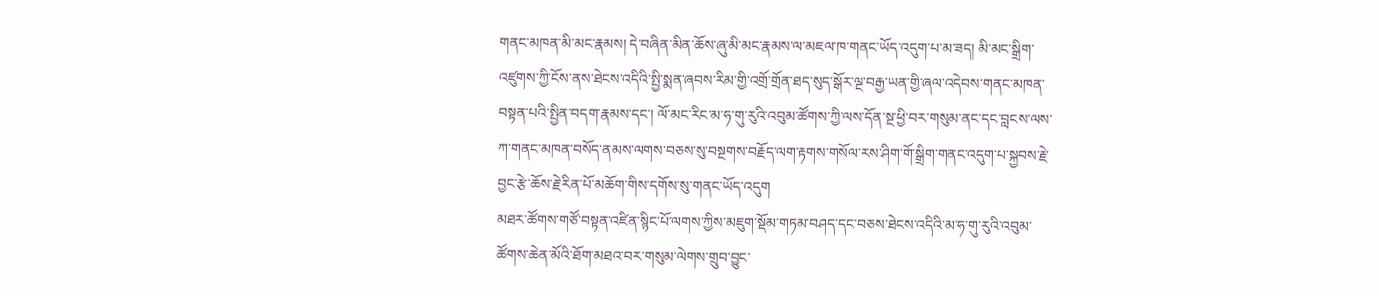གནང་མཁན་མི་མང་རྣམས། དེ་བཞིན་མིན་ཆོས་ཞུ་མི་མང་རྣམས་ལ་མཇལ་ཁ་གནང་ཡོད་འདུག་པ་མ་ཟད། མི་མང་སྒྲིག་འཛུགས་ཀྱི་ངོས་ནས་ཐེངས་འདིའི་སྤྱི་སྨན་ཞབས་རིམ་གྱི་འགྲོ་གྲོན་ཐད་སུད་སྒོར་ལྔ་བརྒྱ་ཡན་གྱི་ཞལ་འདེབས་གནང་མཁན་བསྟན་པའི་སྤྱིན་བདག་རྣམས་དང་། ལོ་མང་རིང་མ་ཧ་གུ་རུའི་འབུམ་ཚོགས་ཀྱི་ལས་དོན་སྔ་ཕྱི་བར་གསུམ་ནང་དང་བླངས་ལས་ཀ་གནང་མཁན་བསོད་ནམས་ལགས་བཅས་སུ་བསྔགས་བརྗོད་ལག་རྟགས་གསོལ་རས་ཤིག་གོ་སྒྲིག་གནང་འདུག་པ་སྐྱབས་རྗེ་བྱང་རྩེ་ཆོས་རྗེ་རིན་པོ་མཆོག་གིས་དགོས་སུ་གནང་ཡོད་འདུག
མཐར་ཚོགས་གཙོ་བསྟན་འཛིན་སྙིང་པོ་ལགས་ཀྱིས་མཇུག་སྡོམ་གཏམ་བཤད་དང་བཅས་ཐེངས་འདིའི་མ་ཧ་གུ་རུའི་འབུམ་ཚོགས་ཆེན་མོའི་ཐོག་མཐའ་བར་གསུམ་ལེགས་གྲུབ་བྱུང་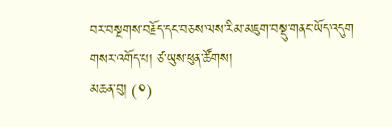བར་བསྔགས་བརྗོད་དང་བཅས་ལས་རིམ་མཇུག་བསྡུ་གནང་ཡོད་འདུག
གསར་འགོད་པ། ཙ་ཡུས་ཕུན་ཚོགས།
མཆན་བུ། (༠)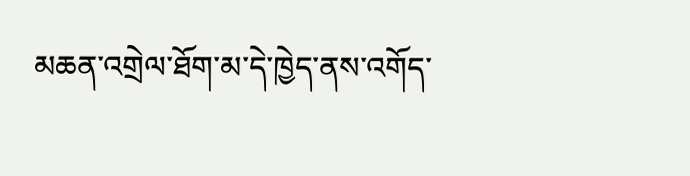མཆན་འགྲེལ་ཐོག་མ་དེ་ཁྱེད་ནས་འགོད་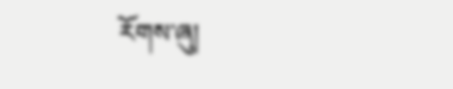རོགས་ཞུ།